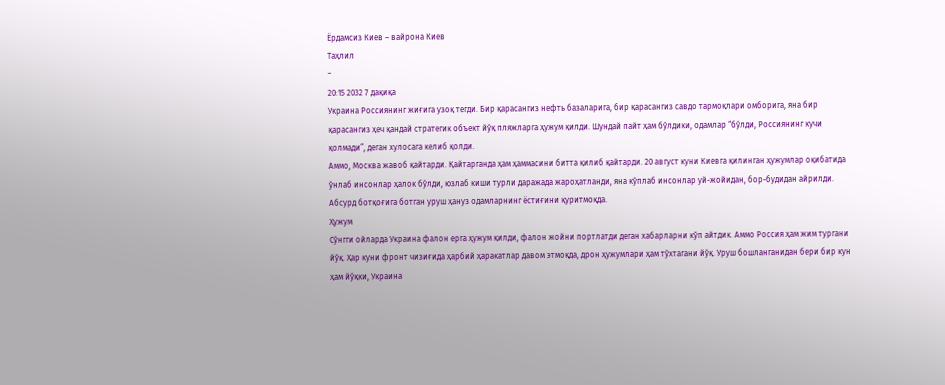Ёрдамсиз Киев – вайрона Киев
Таҳлил
−
20:15 2032 7 дақиқа
Украина Россиянинг жиғига узоқ тегди. Бир қарасангиз нефть базаларига, бир қарасангиз савдо тармоқлари омборига, яна бир қарасангиз ҳеч қандай стратегик объект йўқ пляжларга ҳужум қилди. Шундай пайт ҳам бўлдики, одамлар “бўлди, Россиянинг кучи қолмади”, деган хулосага келиб қолди.
Аммо, Москва жавоб қайтарди. Қайтарганда ҳам ҳаммасини битта қилиб қайтарди. 20 август куни Киевга қилинган ҳужумлар оқибатида ўнлаб инсонлар ҳалок бўлди, юзлаб киши турли даражада жароҳатланди, яна кўплаб инсонлар уй-жойидан, бор-будидан айрилди. Абсурд ботқоғига ботган уруш ҳануз одамларнинг ёстиғини қуритмоқда.
Ҳужум
Сўнгги ойларда Украина фалон ерга ҳужум қилди, фалон жойни портлатди деган хабарларни кўп айтдик. Аммо Россия ҳам жим тургани йўқ. Ҳар куни фронт чизиғида ҳарбий ҳаракатлар давом этмоқда, дрон ҳужумлари ҳам тўхтагани йўқ. Уруш бошланганидан бери бир кун ҳам йўқки, Украина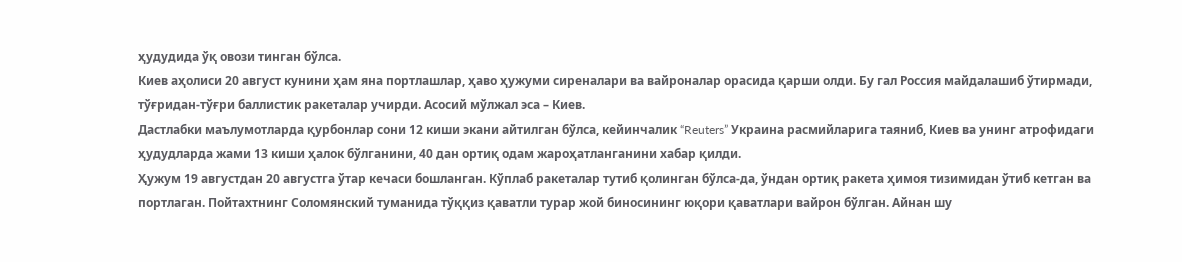ҳудудида ўқ овози тинган бўлса.
Киев аҳолиси 20 август кунини ҳам яна портлашлар, ҳаво ҳужуми сиреналари ва вайроналар орасида қарши олди. Бу гал Россия майдалашиб ўтирмади, тўғридан-тўғри баллистик ракеталар учирди. Асосий мўлжал эса – Киев.
Дастлабки маълумотларда қурбонлар сони 12 киши экани айтилган бўлса, кейинчалик “Reuters” Украина расмийларига таяниб, Киев ва унинг атрофидаги ҳудудларда жами 13 киши ҳалок бўлганини, 40 дан ортиқ одам жароҳатланганини хабар қилди.
Ҳужум 19 августдан 20 августга ўтар кечаси бошланган. Кўплаб ракеталар тутиб қолинган бўлса-да, ўндан ортиқ ракета ҳимоя тизимидан ўтиб кетган ва портлаган. Пойтахтнинг Соломянский туманида тўққиз қаватли турар жой биносининг юқори қаватлари вайрон бўлган. Айнан шу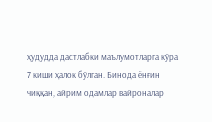ҳудудда дастлабки маълумотларга кўра 7 киши ҳалок бўлган. Бинода ёнғин чиққан, айрим одамлар вайроналар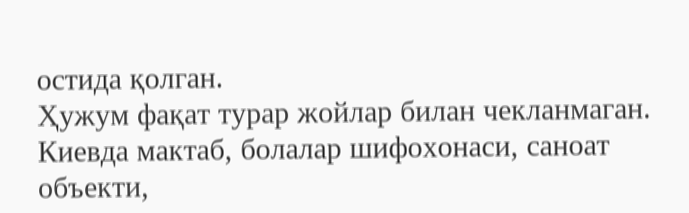остида қолган.
Ҳужум фақат турар жойлар билан чекланмаган. Киевда мактаб, болалар шифохонаси, саноат объекти,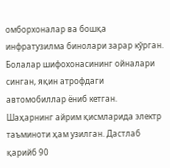омборхоналар ва бошқа инфратузилма бинолари зарар кўрган. Болалар шифохонасининг ойналари синган, яқин атрофдаги автомобиллар ёниб кетган. Шаҳарнинг айрим қисмларида электр таъминоти ҳам узилган. Дастлаб қарийб 90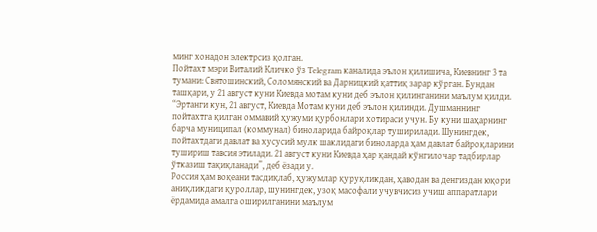минг хонадон электрсиз қолган.
Пойтахт мэри Виталий Кличко ўз Telegram каналида эълон қилишича, Киевнинг 3 та тумани: Святoшинский, Соломянский ва Дарницкий қаттиқ зарар кўрган. Бундан ташқари, у 21 август куни Киевда мотам куни деб эълон қилинганини маълум қилди.
“Эртанги кун, 21 август, Киевда Мотам куни деб эълон қилинди. Душманнинг пойтахтга қилган оммавий ҳужуми қурбонлари хотираси учун. Бу куни шаҳарнинг барча муниципал (коммунал) биноларида байроқлар туширилади. Шунингдек, пойтахтдаги давлат ва хусусий мулк шаклидаги биноларда ҳам давлат байроқларини тушириш тавсия этилади. 21 август куни Киевда ҳар қандай кўнгилочар тадбирлар ўтказиш тақиқланади”, деб ёзади у.
Россия ҳам воқеани тасдиқлаб, ҳужумлар қуруқликдан, ҳаводан ва денгиздан юқори аниқликдаги қуроллар, шунингдек, узоқ масофали учувчисиз учиш аппаратлари ёрдамида амалга оширилганини маълум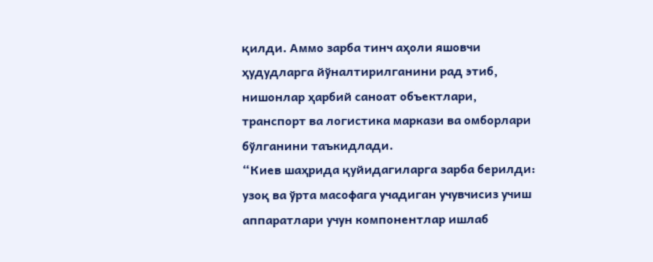қилди. Аммо зарба тинч аҳоли яшовчи ҳудудларга йўналтирилганини рад этиб, нишонлар ҳарбий саноат объектлари, транспорт ва логистика маркази ва омборлари бўлганини таъкидлади.
“Киев шаҳрида қуйидагиларга зарба берилди: узоқ ва ўрта масофага учадиган учувчисиз учиш аппаратлари учун компонентлар ишлаб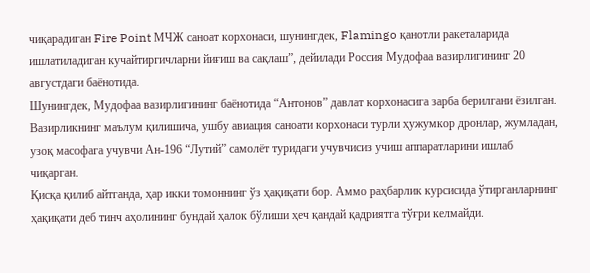чиқарадиган Fire Point МЧЖ саноат корхонаси, шунингдек, Flamingo қанотли ракеталарида ишлатиладиган кучайтиргичларни йиғиш ва сақлаш”, дейилади Россия Мудофаа вазирлигининг 20 августдаги баёнотида.
Шунингдек, Мудофаа вазирлигининг баёнотида “Антонов” давлат корхонасига зарба берилгани ёзилган. Вазирликнинг маълум қилишича, ушбу авиация саноати корхонаси турли ҳужумкор дронлар, жумладан, узоқ масофага учувчи Ан-196 “Лутий” самолёт туридаги учувчисиз учиш аппаратларини ишлаб чиқарган.
Қисқа қилиб айтганда, ҳар икки томоннинг ўз ҳақиқати бор. Аммо раҳбарлик курсисида ўтирганларнинг ҳақиқати деб тинч аҳолининг бундай ҳалок бўлиши ҳеч қандай қадриятга тўғри келмайди.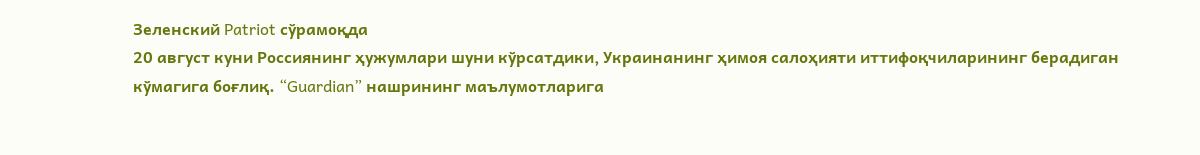Зеленский Patriot сўрамоқда
20 август куни Россиянинг ҳужумлари шуни кўрсатдики, Украинанинг ҳимоя салоҳияти иттифоқчиларининг берадиган кўмагига боғлиқ. “Guardian” нашрининг маълумотларига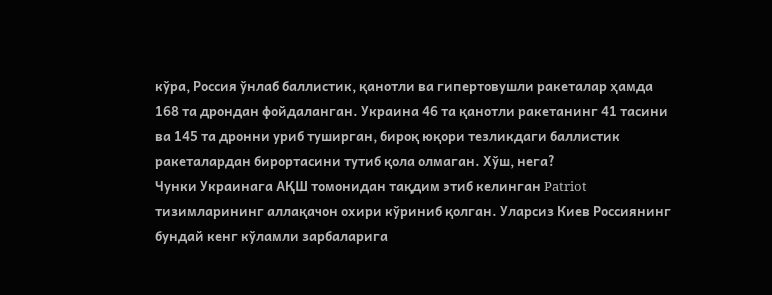кўра, Россия ўнлаб баллистик, қанотли ва гипертовушли ракеталар ҳамда 168 та дрондан фойдаланган. Украина 46 та қанотли ракетанинг 41 тасини ва 145 та дронни уриб туширган, бироқ юқори тезликдаги баллистик ракеталардан бирортасини тутиб қола олмаган. Хўш, нега?
Чунки Украинага АҚШ томонидан тақдим этиб келинган Patriot тизимларининг аллақачон охири кўриниб қолган. Уларсиз Киев Россиянинг бундай кенг кўламли зарбаларига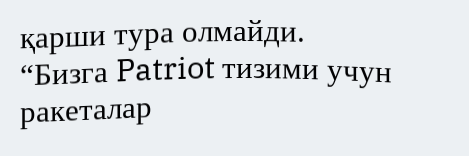қарши тура олмайди.
“Бизга Patriot тизими учун ракеталар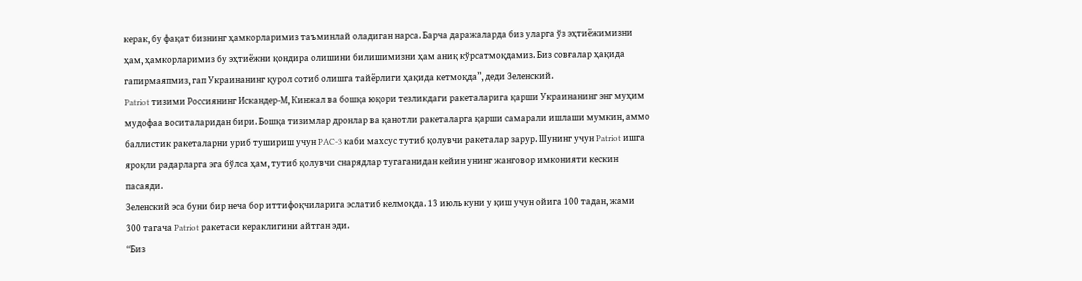керак, бу фақат бизнинг ҳамкорларимиз таъминлай оладиган нарса. Барча даражаларда биз уларга ўз эҳтиёжимизни ҳам, ҳамкорларимиз бу эҳтиёжни қондира олишини билишимизни ҳам аниқ кўрсатмоқдамиз. Биз совғалар ҳақида гапирмаяпмиз, гап Украинанинг қурол сотиб олишга тайёрлиги ҳақида кетмоқда”, деди Зеленский.
Patriot тизими Россиянинг Искандер-М, Кинжал ва бошқа юқори тезликдаги ракеталарига қарши Украинанинг энг муҳим мудофаа воситаларидан бири. Бошқа тизимлар дронлар ва қанотли ракеталарга қарши самарали ишлаши мумкин, аммо баллистик ракеталарни уриб тушириш учун PAC-3 каби махсус тутиб қолувчи ракеталар зарур. Шунинг учун Patriot ишга яроқли радарларга эга бўлса ҳам, тутиб қолувчи снарядлар тугаганидан кейин унинг жанговор имконияти кескин пасаяди.
Зеленский эса буни бир неча бор иттифоқчиларига эслатиб келмоқда. 13 июль куни у қиш учун ойига 100 тадан, жами 300 тагача Patriot ракетаси кераклигини айтган эди.
“Биз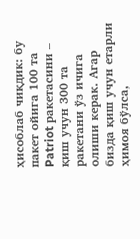ҳисоблаб чиқдик: бу пакет ойига 100 та Patriot ракетасини – қиш учун 300 та ракетани ўз ичига олиши керак. Агар бизда қиш учун етарли ҳимоя бўлса,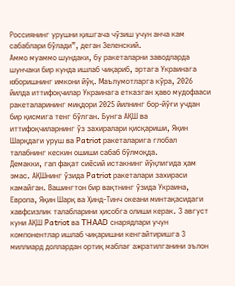Россиянинг урушни қишгача чўзиш учун анча кам сабаблари бўлади”, деган Зеленский.
Аммо муаммо шундаки, бу ракеталарни заводларда шунчаки бир кунда ишлаб чиқариб, эртага Украинага юборишнинг имкони йўқ. Маълумотларга кўра, 2026 йилда иттифоқчилар Украинага етказган ҳаво мудофааси ракеталарининг миқдори 2025 йилнинг бор-йўғи учдан бир қисмига тенг бўлган. Бунга АҚШ ва иттифоқчиларнинг ўз захиралари қисқариши, Яқин Шарқдаги уруш ва Patriot ракеталарига глобал талабнинг кескин ошиши сабаб бўлмоқда.
Демакки, гап фақат сиёсий истакнинг йўқлигида ҳам эмас. АҚШнинг ўзида Patriot ракеталари захираси камайган. Вашингтон бир вақтнинг ўзида Украина, Европа, Яқин Шарқ ва Ҳинд-Тинч океани минтақасидаги хавфсизлик талабларини ҳисобга олиши керак. 3 август куни АҚШ Patriot ва THAAD снарядлари учун компонентлар ишлаб чиқаришни кенгайтиришга 3 миллиард доллардан ортиқ маблағ ажратилганини эълон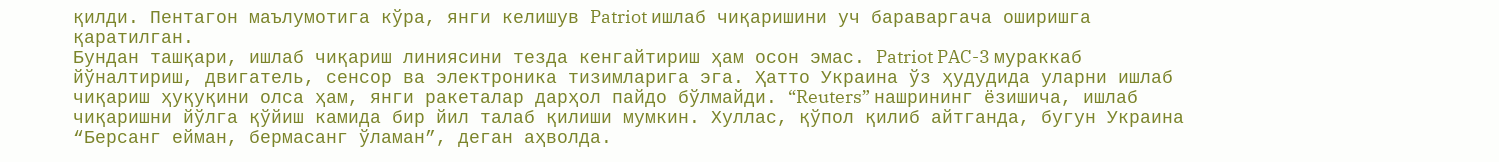қилди. Пентагон маълумотига кўра, янги келишув Patriot ишлаб чиқаришини уч бараваргача оширишга қаратилган.
Бундан ташқари, ишлаб чиқариш линиясини тезда кенгайтириш ҳам осон эмас. Patriot PAC-3 мураккаб йўналтириш, двигатель, сенсор ва электроника тизимларига эга. Ҳатто Украина ўз ҳудудида уларни ишлаб чиқариш ҳуқуқини олса ҳам, янги ракеталар дарҳол пайдо бўлмайди. “Reuters” нашрининг ёзишича, ишлаб чиқаришни йўлга қўйиш камида бир йил талаб қилиши мумкин. Хуллас, қўпол қилиб айтганда, бугун Украина “Берсанг ейман, бермасанг ўламан”, деган аҳволда.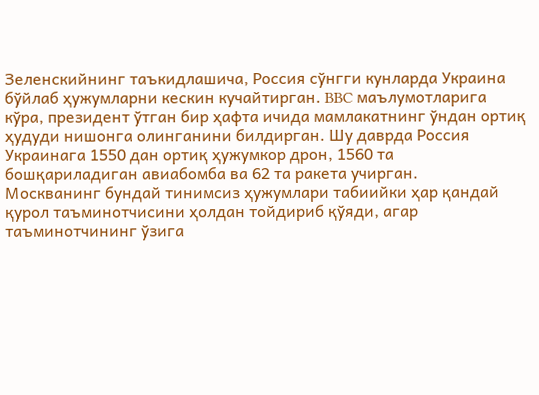Зеленскийнинг таъкидлашича, Россия сўнгги кунларда Украина бўйлаб ҳужумларни кескин кучайтирган. BBC маълумотларига кўра, президент ўтган бир ҳафта ичида мамлакатнинг ўндан ортиқ ҳудуди нишонга олинганини билдирган. Шу даврда Россия Украинага 1550 дан ортиқ ҳужумкор дрон, 1560 та бошқариладиган авиабомба ва 62 та ракета учирган.
Москванинг бундай тинимсиз ҳужумлари табиийки ҳар қандай қурол таъминотчисини ҳолдан тойдириб қўяди, агар таъминотчининг ўзига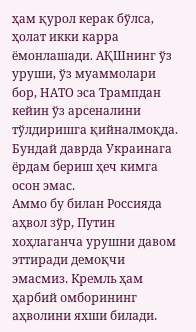ҳам қурол керак бўлса, ҳолат икки карра ёмонлашади. АҚШнинг ўз уруши, ўз муаммолари бор, НАТО эса Трампдан кейин ўз арсеналини тўлдиришга қийналмоқда. Бундай даврда Украинага ёрдам бериш ҳеч кимга осон эмас.
Аммо бу билан Россияда аҳвол зўр, Путин хоҳлаганча урушни давом эттиради демоқчи эмасмиз. Кремль ҳам ҳарбий омборининг аҳволини яхши билади.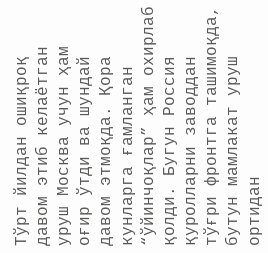Тўрт йилдан ошиқроқ давом этиб келаётган уруш Москва учун ҳам оғир ўтди ва шундай давом этмоқда. Қора кунларга ғамланган “ўйинчоқлар” ҳам охирлаб қолди. Бугун Россия қуролларни заводдан тўғри фронтга ташимоқда, бутун мамлакат уруш ортидан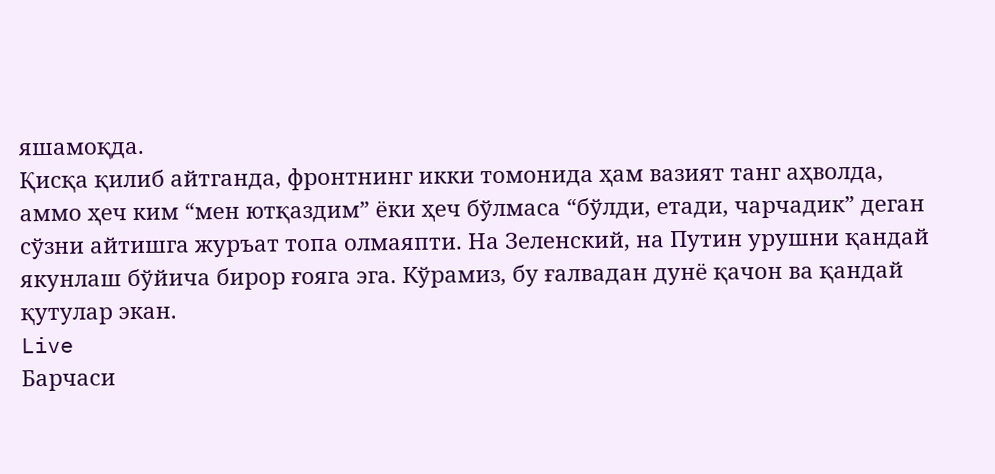яшамоқда.
Қисқа қилиб айтганда, фронтнинг икки томонида ҳам вазият танг аҳволда, аммо ҳеч ким “мен ютқаздим” ёки ҳеч бўлмаса “бўлди, етади, чарчадик” деган сўзни айтишга журъат топа олмаяпти. На Зеленский, на Путин урушни қандай якунлаш бўйича бирор ғояга эга. Кўрамиз, бу ғалвадан дунё қачон ва қандай қутулар экан.
Live
Барчаси